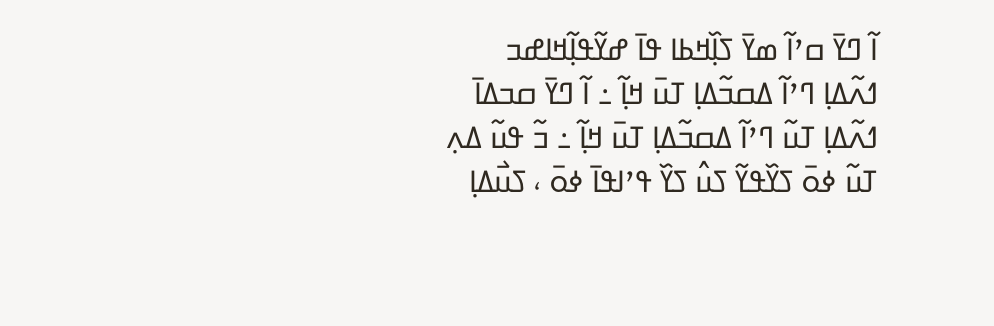ߊ߬ ߣߌ߫ ߛߴߊ߬ ߘߌ߫ ߖߊ߲߰ߞߕߊ ߟߊ߫ ߝߌ߬ߟߊ߲߬ߞߊߝߏ ߗߍ߬ߡߊ߲ ߣߴߊ߬ ߡߛߏ߬ߡߊ߲ ߠߎ߫ ߞߊ߲߬ ߸ ߊ߬ ߣߌ߫ ߛߏߡߊ߫ ߗߍ߬ߡߊ߲ ߠߎ߬ ߣߴߊ߬ ߡߛߏ߬ߡߊ߲ ߠߎ߫ ߞߊ߲߬ ߸ ߏ߬ ߟߎ߬ ߡߍ߲ ߠߎ߬ ߦߋ߫ ߖߌ߰ߟߌ߬ ߖߎ߮ ߖߌ߰ ߟߴߊߟߊ߫ ߦߋ߫ ، ߖߎ߯ߡߊ߲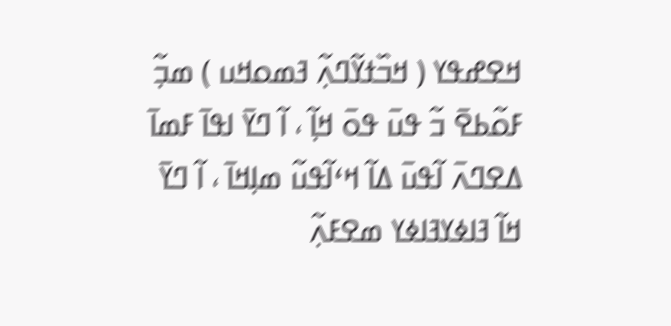ߞߐߝߟߌ ( ߞߏ߰ߙߌ߬ߣߍ߲߬ ߔߘߋߞߎ ) ߘߏ߲߬ ߓߋ߬ߕߐ߫ ߏ߬ ߟߎ߫ ߟߋ߫ ߞߊ߲߬ ، ߊ߬ ߣߌ߫ ߊߟߊ߫ ߓߘߊ߫ ߡߐߣߍ߫ ߊ߬ߟߎ߫ ߡߊ߬ ߞߵߊ߬ߟߎ߬ ߘߊ߲ߞߊ߫ ، ߊ߬ ߣߌ߫ ߞߊ߬ ߔߊߦߌߔߊߦߌ ߘߐߓߍ߲߬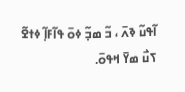ߊ߬ߟߎ߬ ߢߍ߫ ، ߏ߬ ߘߏ߲߬ ߦߋ߫ ߟߊ߬ߓߊ߲߬ ߦߙߐ߬ ߖߎ߯ ߘߌ߫ ߞߟߋ߫.